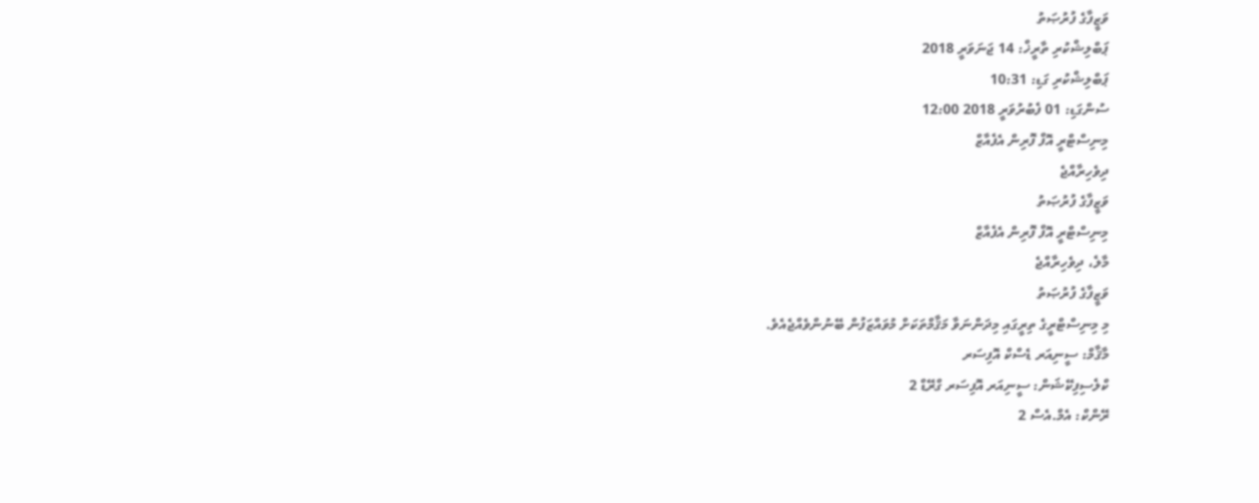ވަޒީފާގެ ފުރުޞަތު
ޕަބްލިޝްކުރި ތާރީޚް: 14 ޖަނަވަރީ 2018
ޕަބްލިޝްކުރި ގަޑި: 10:31
ސުންގަޑި: 01 ފެބުރުވަރީ 2018 12:00
މިނިސްޓްރީ އޮފް ފޮރިން އެފެއާޒް
ދިވެހިރާއްޖެ
ވަޒީފާގެ ފުރުޞަތު
މިނިސްޓްރީ އޮފް ފޮރިން އެފެއާޒް
މާލެ، ދިވެހިރާއްޖެ
ވަޒީފާގެ ފުރުޞަތު
މި މިނިސްޓްރީގެ ތިރީގައި މިދަންނަވާ މަޤާމްތަކަށް މުވައްޒަފުން ބޭނުންވެއްޖެއެވެ.
މާޤާމް: ސީނިއަރ ޑެސްކް އޮފިސަރ
ކްލެސިފިކޭޝަން: ސީނިއަރ އޮފިސަރ ގްރޭޑް 2
ރޭންކް: އެމް.އެސް 2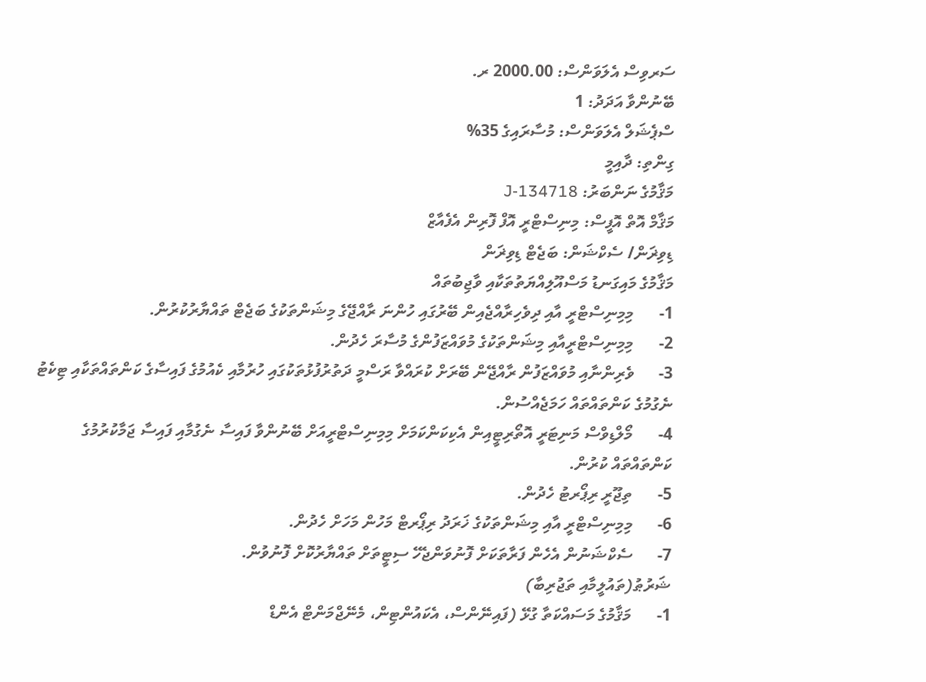ސަރވިސް އެލަވަންސް: 2000.00 ރ.
ބޭނުންވާ އަދަދު: 1
ސްޕެޝަލް އެލަވަންސް: މުސާރައިގެ 35%
ގިންތި: ދާއިމީ
މަޤާމުގެ ނަންބަރު: J-134718
މަޤާމް އޮތް އޮފީސް: މިނިސްޓްރީ އޮފް ފޮރިން އެފެއާޒް
ޑިވިޜަން/ ސެކްޝަން: ބަޖެޓް ޑިވިޜަން
މަޤާމުގެ މައިގަނޑު މަސްއޫލިއްޔަތުތަކާއި ވާޖިބުތައް
1-      މިމިނިސްޓްރީ އާއި ދިވެހިރާއްޖެއިން ބޭރުގައި ހުންނަ ރާއްޖޭގެ މިޝަންތަކުގެ ބަޖެޓް ތައްޔާރުކުރުން.
2-      މިމިނިސްޓްރީއާއި މިޝަންތަކުގެ މުވައްޒަފުންގެ މުސާރަ ހެދުން.
3-      ވެރިންނާއި މުވައްޒަފުން ރާއްޖޭން ބޭރަށް ކުރައްވާ ރަސްމީ ދަތުރުފުޅުތަކުގައި ހުރުމާއި ކެއުމުގެ ފައިސާގެ ކަންތައްތަކާއި ޓިކެޓު ނެގުމުގެ ކަންތައްތައް ހަމަޖެއްސުން.
4-      މޯލްޑިވްސް މަނިޓަރީ އޮތޯރިޓީއިން އެކިކަންކަމަށް މިމިނިސްޓްރީއަށް ބޭނުންވާ ފައިސާ ނެގުމާއި ފައިސާ ޖަމާކުރުމުގެ ކަންތައްތައް ކުރުން.
5-      ތިޖޫރީ ރިޕޯރޓު ހެދުން.
6-      މިމިނިސްޓްރީ އާއި މިޝަންތަކުގެ ޚަރަދު ރިޕޯރޓް މަހުން މަހަށް ހެދުން.
7-      ސެކްޝަނުން އެހެން ފަރާތަކަށް ފޮނުވަންޖެހޭ ސިޓީތަށް ތައްޔާރުކޮށް ފޮނުވުން.
ޝަރުޠު(ތައުލީމާއި ތަޖުރިބާ)
1-      މަޤާމުގެ މަސައްކަތާ ގުޅޭ (ފައިނޭންސް، އެކައުންޓިން، މެނޭޖްމަންޓް އެންޑް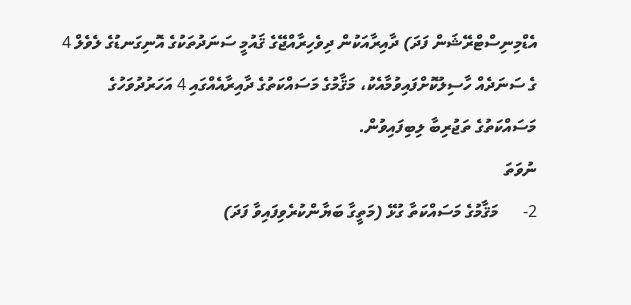އެޑްމިނިސްޓްރޭޝަން ފަދަ) ދާއިރާއަކުން ދިވެހިރާއްޖޭގެ ޤައުމީ ސަނަދުތަކުގެ އޮނިގަނޑުގެ ލެވެލް 4 ގެ ސަނަދެއް ހާސިލުކޮށްފައިވުމާއެކު، މަޤާމުގެ މަސައްކަތުގެ ދާއިރާއެއްގައި 4 އަހަރުދުވަހުގެ މަސައްކަތުގެ ތަޖުރިބާ ލިބިފައިވުން.
ނުވަތަ
2-      މަޤާމުގެ މަސައްކަތާ ގުޅޭ (މަތީގާ ބަޔާންކުރެވިފައިވާ ފަދަ)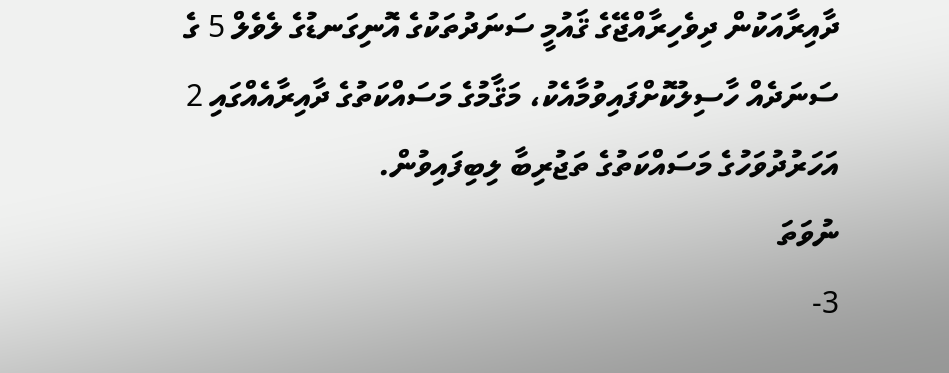ދާއިރާއަކުން ދިވެހިރާއްޖޭގެ ޤައުމީ ސަނަދުތަކުގެ އޮނިގަނޑުގެ ލެވެލް 5 ގެ ސަނަދެއް ހާސިލުކޮށްފައިވުމާއެކު، މަޤާމުގެ މަސައްކަތުގެ ދާއިރާއެއްގައި 2 އަހަރުދުވަހުގެ މަސައްކަތުގެ ތަޖުރިބާ ލިބިފައިވުން.
ނުވަތަ
3-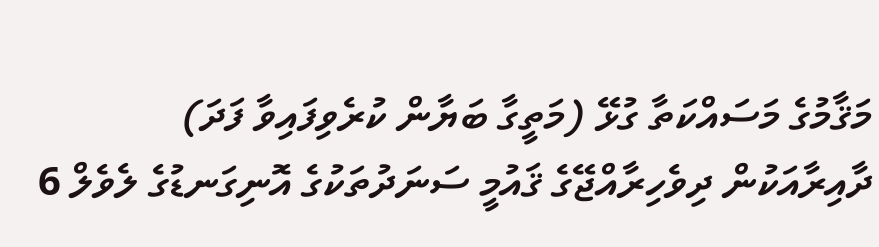މަޤާމުގެ މަސައްކަތާ ގުޅޭ (މަތީގާ ބަޔާން ކުރެވިފައިވާ ފަދަ)  ދާއިރާއަކުން ދިވެހިރާއްޖޭގެ ޤައުމީ ސަނަދުތަކުގެ އޮނިގަނޑުގެ ލެވެލް 6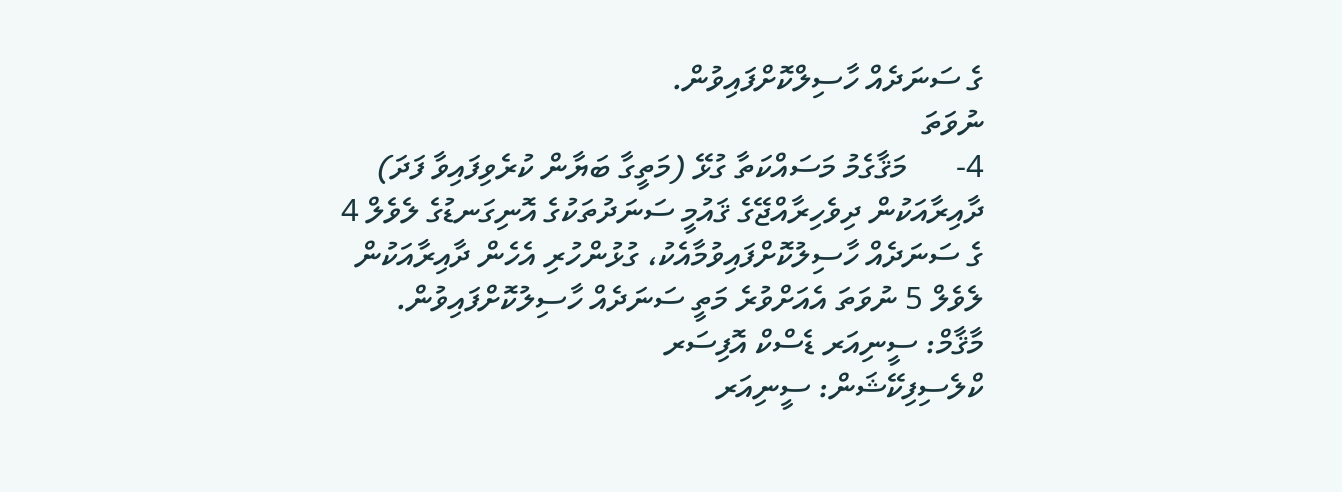ގެ ސަނަދެއް ހާސިލްކޮށްފައިވުން.
ނުވަތަ
4-      މަޤާގެމު މަސައްކަތާ ގުޅޭ (މަތީގާ ބަޔާން ކުރެވިފައިވާ ފަދަ) ދާއިރާއަކުން ދިވެހިރާއްޖޭގެ ޤައުމީ ސަނަދުތަކުގެ އޮނިގަނޑުގެ ލެވެލް 4 ގެ ސަނަދެއް ހާސިލުކޮށްފައިވުމާއެކު، ގުޅުންހުރި އެހެން ދާއިރާއަކުން ލެވެލް 5 ނުވަތަ އެއަށްވުރެ މަތީ ސަނަދެއް ހާސިލުކޮށްފައިވުން.
މާޤާމް: ސީނިއަރ ޑެސްކް އޮފިސަރ
ކްލެސިފިކޭޝަން: ސީނިއަރ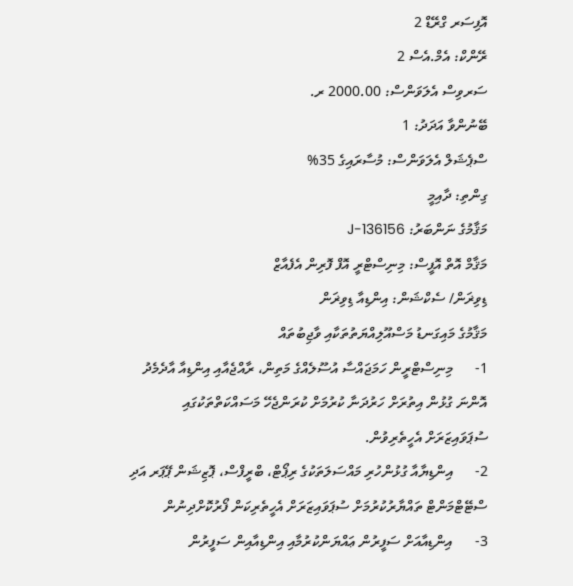އޮފިސަރ ގްރޭޑް 2
ރޭންކް: އެމް.އެސް 2
ސަރވިސް އެލަވަންސް: 2000.00 ރ.
ބޭނުންވާ އަދަދު: 1
ސްޕެޝަލް އެލަވަންސް: މުސާރައިގެ 35%
ގިންތި: ދާއިމީ
މަޤާމުގެ ނަންބަރު: J-136156
މަޤާމް އޮތް އޮފީސް: މިނިސްޓްރީ އޮފް ފޮރިން އެފެއާޒް
ޑިވިޜަން/ ސެކްޝަން: އިންޑިއާ ޑިވިޜަން
މަޤާމުގެ މައިގަނޑު މަސްއޫލިއްޔަތުތަކާއި ވާޖިބުތައް
1-      މިނިސްޓްރީން ހަމަޖައްސާ އުސޫލެއްގެ މަތިން، ރާއްޖެއާއި އިންޑިއާ އާދެމެދު އޮންނަ ގުޅުން އިތުރަށް ހަރުދަނާ ކުރުމަށް ކުރަންޖެހޭ މަސައްކަތްތަކުގައި ސުޕަވައިޒަރަށް އެހީތެރިވުން.
2-      އިންޑިޔާއާ ގުޅުންހުރި މައްސަލަތަކުގެ ރިޕޯޓް، ބްރީފްސް، ޕޮޒިޝަން ޕޭޕަރ އަދި ސްޓޭޓްމަންޓް ތައްޔާރުކުރުމަށް ސުޕަވައިޒަރަށް އެހީތެރިކަން ފޯރުކޮށްދިނުން
3-      އިންޑިއާއަށް ސަފީރުން ޢައްޔަންކުރުމާއި އިންޑިއާއިން ސަފީރުން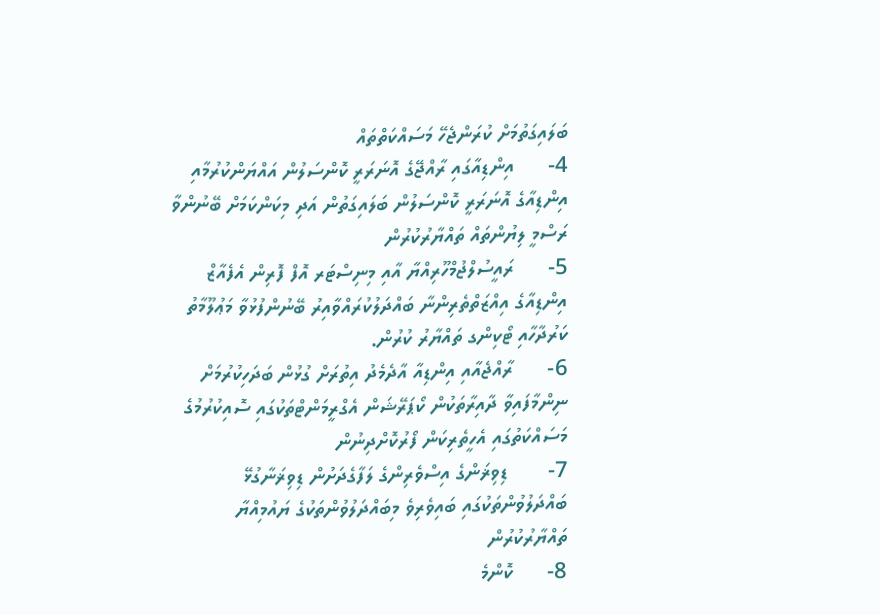ބަލައިގަތުމަށް ކުރަންޖެހޭ މަސައްކަތްތައް
4-      އިންޑިއާގައި ރާއްޖޭގެ އޮނަރަރީ ކޮންސަލުން އައްޔަންކުރުމާއި އިންޑިއާގެ އޮނަރަރީ ކޮންސަލުން ބަލައިގަތުން އަދި މިކަންކަމަށް ބޭނުންވާ ރަސްމީ ލިޔުންތައް ތައްޔާރުކުރުން
5-      ރައީސުލްޖުމްހޫރިއްޔާ އާއި މިނިސްޓަރ އޮފް ފޮރިން އެފެއާޒް އިންޑިއާގެ އިއްޒަތްތެރިންނާ ބައްދަލުކުރައްވާއިރު ބޭނުންފުޅުވާ މަޢުލޫމާތު ކަރުދާހާއި ޓޯކިންގ ތައްޔާރު ކުރުން.
6-      ރާއްޖެއާއި އިންޑިއާ އާދެމެދު އިތުރަށް ގުޅުން ބަދަހިކުރުމަށް ނިންމާފައިވާ ދާއިރާތަކުން ކޯޕަރޭޝަން އެގްރީމަންޓްތަކުގައި ސޮއިކުރުމުގެ މަސައްކަތުގައި އެހީތެރިކަން ފޯރުކޮށްދިނުން
7-       ޑިވިޜަންގެ އިސްވެރިންގެ ލަފާގެދަށުން ޑިވިޜަނާގުޅޭ ބައްދަލުވުންތަކުގައި ބައިވެރިވެ މިބައްދަލުވުންތަކުގެ ޔައުމިއްޔާ ތައްޔާރުކުރުން
8-      ކޮންމެ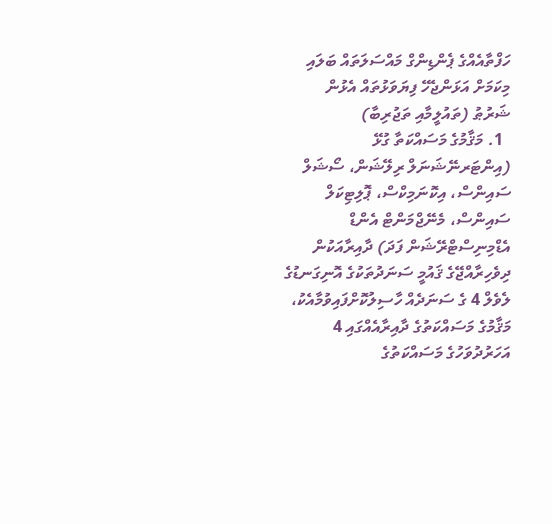ހަފްތާއެއްގެ ޕެންޑިންގް މައްސަލަތައް ބަލައި މިކަމަށް އަޅަންޖެހޭ ފިޔަވަޅުތައް އެޅުން
ޝަރުޠު (ތައުލީމާއި ތަޖުރިބާ)
  1. މަޤާމުގެ މަސައްކަތާ ގުޅޭ (އިންޓަރނޭޝަނަލް ރިލޭޝަން، ސޯޝަލް ސައިންސް، އިކޮނަމިކްސް، ޕޮލިޓިކަލް ސައިންސް، މެނޭޖްމަންޓް އެންޑް އެޑްމިނިސްޓްރޭޝަން ފަދަ) ދާއިރާއަކުން ދިވެހިރާއްޖޭގެ ޤައުމީ ސަނަދުތަކުގެ އޮނިގަނޑުގެ ލެވެލް 4 ގެ ސަނަދެއް ހާސިލުކޮށްފައިވުމާއެކު، މަޤާމުގެ މަސައްކަތުގެ ދާއިރާއެއްގައި 4 އަހަރުދުވަހުގެ މަސައްކަތުގެ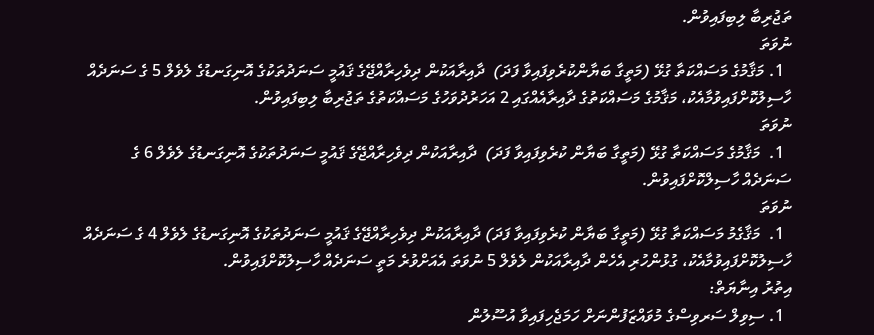ތަޖުރިބާ ލިބިފައިވުން.
ނުވަތަ
  1. މަޤާމުގެ މަސައްކަތާ ގުޅޭ (މަތީގާ ބަޔާންކުރެވިފައިވާ ފަދަ)  ދާއިރާއަކުން ދިވެހިރާއްޖޭގެ ޤައުމީ ސަނަދުތަކުގެ އޮނިގަނޑުގެ ލެވެލް 5 ގެ ސަނަދެއް ހާސިލުކޮށްފައިވުމާއެކު، މަޤާމުގެ މަސައްކަތުގެ ދާއިރާއެއްގައި 2 އަހަރުދުވަހުގެ މަސައްކަތުގެ ތަޖުރިބާ ލިބިފައިވުން.
ނުވަތަ
  1.  މަޤާމުގެ މަސައްކަތާ ގުޅޭ (މަތީގާ ބަޔާން ކުރެވިފައިވާ ފަދަ)  ދާއިރާއަކުން ދިވެހިރާއްޖޭގެ ޤައުމީ ސަނަދުތަކުގެ އޮނިގަނޑުގެ ލެވެލް 6 ގެ ސަނަދެއް ހާސިލްކޮށްފައިވުން.
ނުވަތަ
  1.  މަޤާގެމު މަސައްކަތާ ގުޅޭ (މަތީގާ ބަޔާން ކުރެވިފައިވާ ފަދަ) ދާއިރާއަކުން ދިވެހިރާއްޖޭގެ ޤައުމީ ސަނަދުތަކުގެ އޮނިގަނޑުގެ ލެވެލް 4 ގެ ސަނަދެއް ހާސިލުކޮށްފައިވުމާއެކު، ގުޅުންހުރި އެހެން ދާއިރާއަކުން ލެވެލް 5 ނުވަތަ އެއަށްވުރެ މަތީ ސަނަދެއް ހާސިލުކޮށްފައިވުން.
އިތުރު އިނާޔަތް:
  1. ސިވިލް ސަރވިސްގެ މުވައްޒަފުންނަށް ހަމަޖެހިފައިވާ އުސޫލުން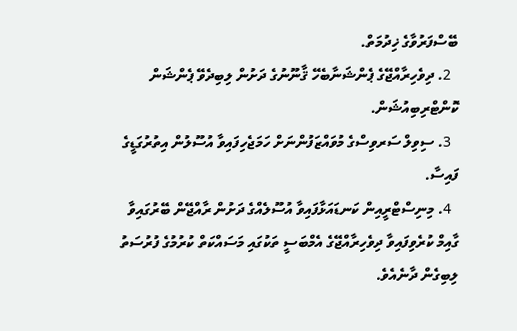ބޭސްފަރުވާގެ ޚިދުމަތް.
  2. ދިވެހިރާއްޖޭގެ ޕެންޝަނާބެހޭ ޤާނޫނުގެ ދަށުން ލިބިދެވޭ ޕެންޝަން ކޮންޓްރިބިއުޝަން.
  3. ސިވިލް ސަރވިސްގެ މުވައްޒަފުންނަށް ހަމަޖެހިފައިވާ އުސޫލުން އިތުރުގަޑީގެ ފައިސާ.
  4. މިނިސްޓްރީއިން ކަނޑައަޅާފައިވާ އުސޫލެއްގެ ދަށުން ރާއްޖޭން ބޭރުގައިވާ ގާއިމް ކުރެވިފައިވާ ދިވެހިރާއްޖޭގެ އެމްބަސީ ތަކުގައި މަސައްކަތް ކުރުމުގެ ފުރުސަތު ލިބިގެން ދާނެއެވެ.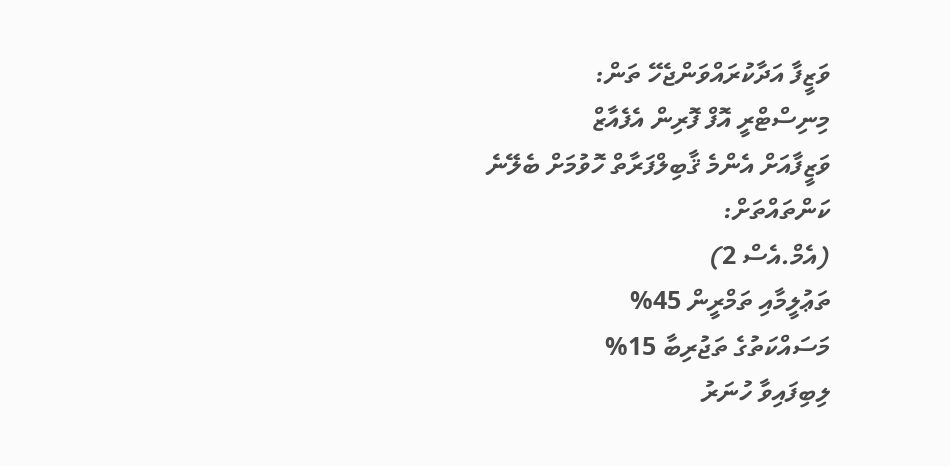ވަޒީފާ އަދާކުރައްވަންޖެހޭ ތަން:
މިނިސްޓްރީ އޮފް ފޮރިން އެފެއާޒް
ވަޒީފާއަށް އެންމެ ޤާބިލްފަރާތް ހޮވުމަށް ބެލޭނެ ކަންތައްތަށް:
(އެމް.އެސް 2)
ތަޢުލީމާއި ތަމްރީން 45%
މަސައްކަތުގެ ތަޖުރިބާ 15%
ލިބިފައިވާ ހުނަރު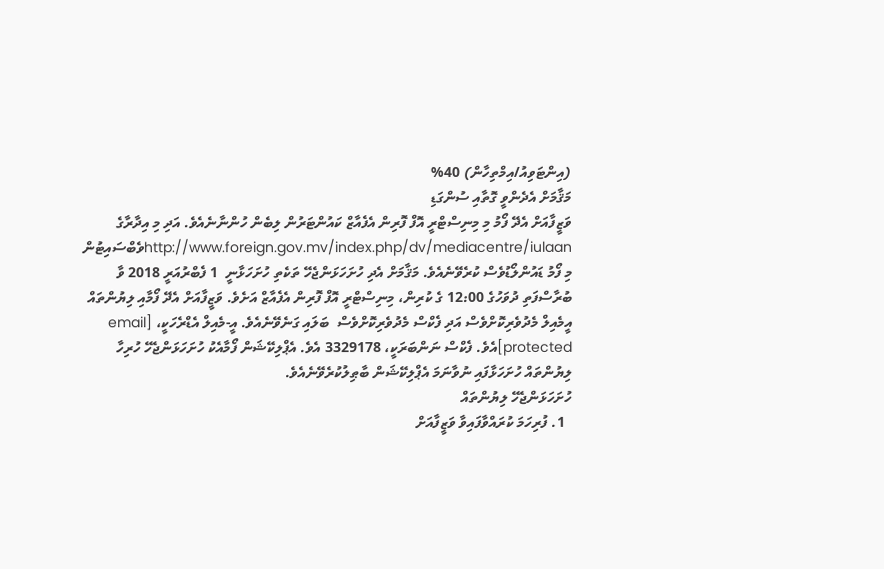(އިންޓަވިއު/އިމްތިހާން) 40%
މަޤާމަށް އެދެންވީ ގޮތާއި ސުންގަޑި
ވަޒީފާއަށް އެދޭ ފޯމު މި މިނިސްޓްރީ އޮފް ފޮރިން އެފެއާޒް ކައުންޓަރުން ލިބެން ހުންނާނެއެވެ. އަދި މި އިދާރާގެ
http://www.foreign.gov.mv/index.php/dv/mediacentre/iulaanވެބްސައިޓުން މި ފޯމު ޑައުންލޯޑުވެސް ކުރެވޭނެއެވެ. މަޤާމަށް އެދި ހުށަހަޅަންޖެހޭ ތަކެތި ހުށަހަޅާނީ  1 ފެބްރުއަރީ 2018 ވާ ބުރާސްފަތި ދުވަހުގެ 12:00 ގެ ކުރިން، މިނިސްޓްރީ އޮފް ފޮރިން އެފެއާޒް އަށެވެ. ވަޒީފާއަށް އެދޭ ފޯމާއި ލިޔުންތައް އީމެއިލް މެދުވެރިކޮށްވެސް އަދި ފެކްސް މެދުވެރިކޮށްވެސް  ބަލައި ގަނެވޭނެއެވެ. އީ-މެއިލް އެޑްރެހަކީ، [email protected]އެވެ. ފެކްސް ނަންބަރަކީ، 3329178 އެވެ. އެޕްލިކޭޝަން ފޯމާއެކު ހުށަހަޅަންޖެހޭ ހުރިހާ ލިޔުންތައް ހުށަހަޅާފައި ނުވާނަމަ އެޕްލިކޭޝަން ބާޠިލުކުރެވޭނެއެވެ.
ހުށަހަޅަންޖެހޭ ލިޔުންތައް
  1. ފުރިހަމަ ކުރައްވާފައިވާ ވަޒީފާއަށް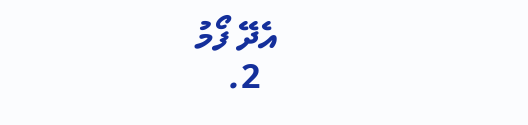އެދޭ ފޯމު
  2.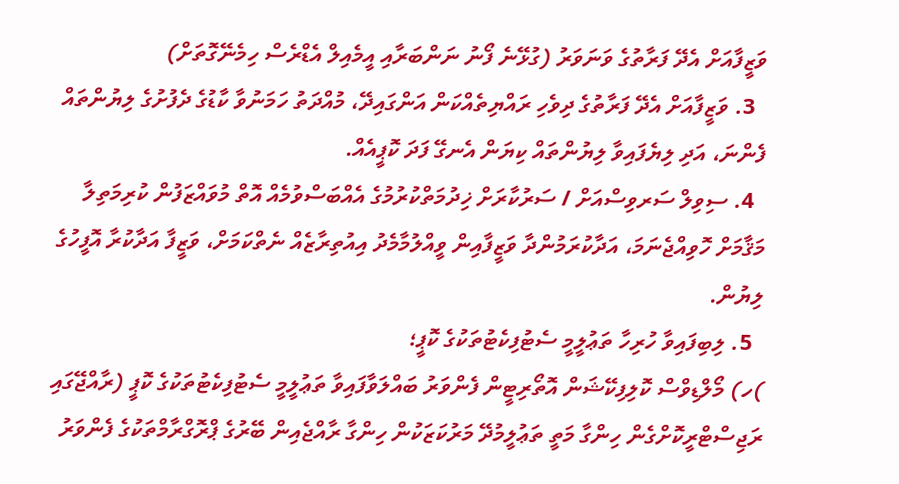ވަޒީފާއަށް އެދޭ ފަރާތުގެ ވަނަވަރު (ގުޅޭނެ ފޯނު ނަންބަރާއި އީމެއިލް އެޑްރެސް ހިމެނޭގޮތަށް)
  3. ވަޒީފާއަށް އެދޭ ފަރާތުގެ ދިވެހި ރައްޔިތެއްކަން އަންގައިދޭ، މުއްދަތު ހަމަނުވާ ކާޑުގެ ދެފުށުގެ ލިޔުންތައް ފެންނަ، އަދި ލިޔެފައިވާ ލިޔުންތައް ކިޔަން އެނގޭ ފަދަ ކޮޕީއެއް.
  4. ސިވިލް ސަރވިސްއަށް / ސަރުކާރަށް ޚިދުމަތްކުރުމުގެ އެއްބަސްވުމެއް އޮތް މުވައްޒަފުން ކުރިމަތިލާ މަޤާމަށް ހޮވިއްޖެނަމަ، އަދާކުރަމުންދާ ވަޒީފާއިން ވީއްލުމާމެދު އިއުތިރާޒެއް ނެތްކަމަށް، ވަޒީފާ އަދާކުރާ އޮފީހުގެ ލިޔުން.
  5. ލިބިފައިވާ ހުރިހާ ތަޢުލީމީ ސެޓުފިކެޓުތަކުގެ ކޮޕީ؛
)ހ) މޯލްޑިވްސް ކޮލިފިކޭޝަން އޮތޯރިޓީން ފެންވަރު ބައްލަވާފައިވާ ތަޢުލީމީ ސެޓުފިކެޓުތަކުގެ ކޮޕީ (ރާއްޖޭގައި ރަޖިސްޓްރީކޮށްގެން ހިންގާ މަތީ ތަޢުލީމުދޭ މަރުކަޒަކުން ހިންގާ ރާއްޖެއިން ބޭރުގެ ޕްރޮގްރާމްތަކުގެ ފެންވަރު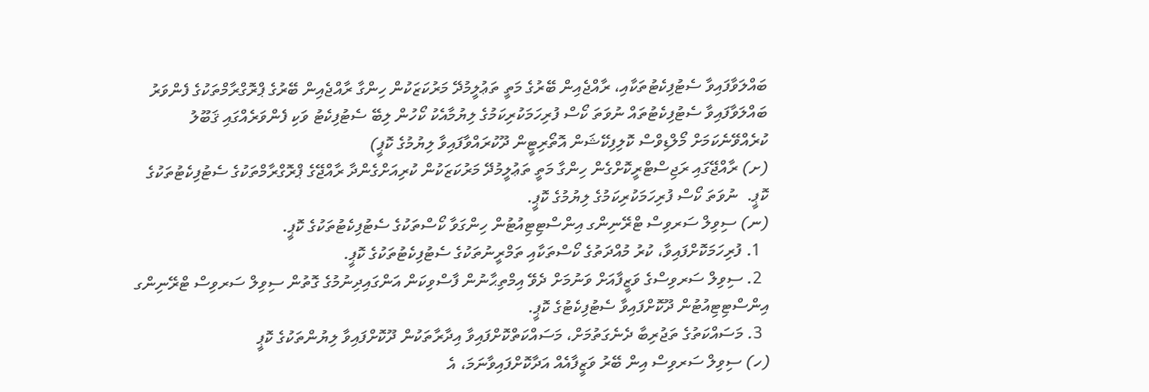ބައްލަވާފައިވާ ސެޓުފިކެޓުތަކާއި، ރާއްޖެއިން ބޭރުގެ މަތީ ތަޢުލީމުދޭ މަރުކަޒަކުން ހިންގާ ރާއްޖެއިން ބޭރުގެ ޕްރޮގްރާމްތަކުގެ ފެންވަރު ބައްލަވާފައިވާ ސެޓުފިކެޓުތައް ނުވަތަ ކޯސް ފުރިހަމަކުރިކަމުގެ ލިޔުމާއެކު ކޯހުން ލިބޭ ސެޓުފިކެޓު ވަކި ފެންވަރެއްގައި ޤަބޫލު ކުރެއްވޭނެކަމަށް މޯލްޑިވްސް ކޮލިފިކޭޝަން އޮތޯރިޓީން ދޫކުރައްވާފައިވާ ލިޔުމުގެ ކޮޕީ)
(ށ) ރާއްޖޭގައި ރަޖިސްޓްރީކޮށްގެން ހިންގާ މަތީ ތަޢުލީމުދޭ މަރުކަޒަކުން ކުރިއަށްގެންދާ ރާއްޖޭގެ ޕްރޮގްރާމްތަކުގެ ސެޓުފިކެޓުތަކުގެ ކޮޕީ.  ނުވަތަ ކޯސް ފުރިހަމަކުރިކަމުގެ ލިޔުމުގެ ކޮޕީ.
(ނ) ސިވިލް ސަރވިސް ޓްރޭނިންގ އިންސްޓިޓިއުޓުން ހިންގަވާ ކޯސްތަކުގެ ސެޓުފިކެޓުތަކުގެ ކޮޕީ.
  1. ފުރިހަމަކޮށްފައިވާ، ކުރު މުއްދަތުގެ ކޯސްތަކާއި ތަމްރީނުތަކުގެ ސެޓުފިކެޓުތަކުގެ ކޮޕީ.
  2. ސިވިލް ސަރވިސްގެ ވަޒީފާއަށް ވަނުމަށް ދެވޭ އިމްތިޙާނުން ފާސްވިކަން އަންގައިދިނުމުގެ ގޮތުން ސިވިލް ސަރވިސް ޓްރޭނިންގ އިންސްޓިޓިއުޓުން ދޫކޮށްފައިވާ ސެޓުފިކެޓުގެ ކޮޕީ.
  3. މަސައްކަތުގެ ތަޖުރިބާ ދެނެގަތުމަށް، މަސައްކަތްކޮށްފައިވާ އިދާރާތަކުން ދޫކޮށްފައިވާ ލިޔުންތަކުގެ ކޮޕީ
(ހ) ސިވިލް ސަރވިސް އިން ބޭރު ވަޒީފާއެއް އަދާކޮށްފައިވާނަމަ، އެ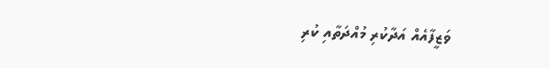ވަޒީފާއެއް އަދާކުރި މުއްދަތާއި ކުރި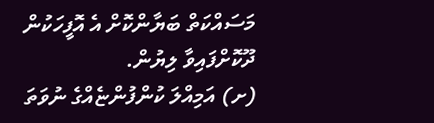މަސައްކަތް ބަޔާންކޮށް އެ އޮފީހަކުން ދޫކޮށްފައިވާ ލިޔުން.
(ށ) އަމިއްލަ ކުންފުންޏެއްގެ ނުވަތަ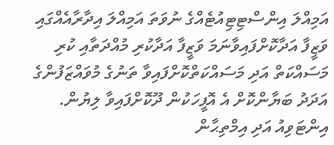އަމިއްލަ އިންސްޓިޓިއުޓެއްގެ ނުވަތަ އަމިއްލަ އިދާރާއެއްގައި ވަޒީފާ އަދާކޮށްފައިވާނަމަ ވަޒީފާ އަދާކުރި މުއްދަތާއި ކުރި މަސައްކަތް އަދި މަސައްކަތްކޮށްފައިވާ ތަނުގެ މުވައްޒަފުންގެ އަދަދު ބަޔާންކޮށް އެ އޮފީހަކުން ދޫކޮށްފައިވާ ލިޔުން.
އިންޓަވިއު އަދި އިމްތިޙާން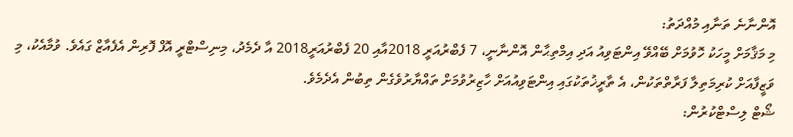އޮންނާނެ ތަނާއި މުއްދަތު:
މި މަޤާމަށް މީހަކު ހޮވުމަށް ބޭއްވޭ އިންޓަވިއު އަދި އިމްތިޙާން އޮންނާނީ، 7 ފެބްރުއަރީ 2018އާއި 20 ފެބްރުއަރީ2018 އާ ދެމެދު، މިނިސްޓްރީ އޮފް ފޮރިން އެފެއާޒް ގައެވެ. ވުމާއެކު، މި ވަޒީފާއަށް ކުރިމަތިލާ ފަރާތްތަކުން، އެ ތާރީޚުތަކުގައި އިންޓަވިއުއަށް ހާޒިރުވުމަށް ތައްޔާރުވެގެން ތިބުން އެދެމެވެ.
ޝޯޓް ލިސްޓްކުރުން: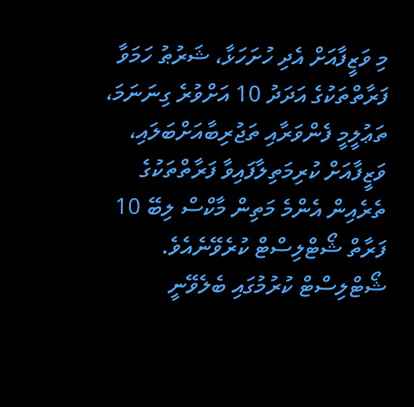މި ވަޒީފާއަށް އެދި ހުށަހަޅާ، ޝަރުޠު ހަމަވާ ފަރާތްތަކުގެ އަދަދު 10 އަށްވުރެ ގިނަނަމަ، ތަޢުލީމީ ފެންވަރާއި ތަޖުރިބާއަށްބަލައި، ވަޒީފާއަށް ކުރިމަތިލާފައިވާ ފަރާތްތަކުގެ ތެރެއިން އެންމެ މަތިން މާކްސް ލިބޭ 10 ފަރާތް ޝޯޓްލިސްޓް ކުރެވޭނެއެވެ. ޝޯޓްލިސްޓް ކުރުމުގައި ބެލެވޭނީ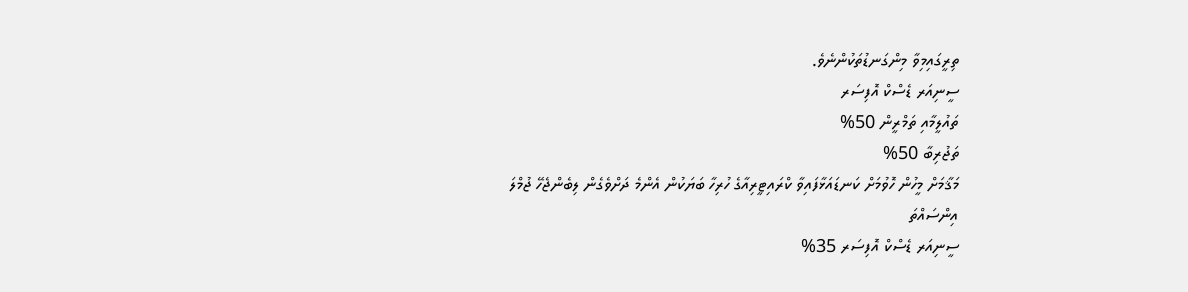ތިރީގައިމިވާ މިންގަނޑުތަކުންނެވެ.
ސީނިއަރ ޑެސްކް އޮފިސަރ
ތައުލީމާއި ތަމްރީން 50%
ތަޖުރިބާ 50%
މަޤާމަށް މީހުން ހޮވުމަށް ކަނޑައަޅާފައިވާ ކްރައިޓީރިއާގެ ހުރިހާ ބަޔަކުން އެންމެ ދަށްވެގެން ލިބެންޖެހޭ ޖުމްލަ އިންސައްތަ
ސީނިއަރ ޑެސްކް އޮފިސަރ 35%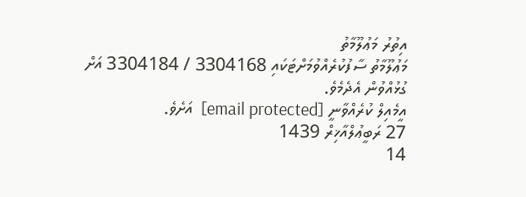އިތުރު މަޢުލޫމާތު
މަޢުލޫމާތު ސާފުކުރެއްވުމަށްޓަކައި 3304168 / 3304184 އަށް ގުޅުއްވުން އެދެމެވެ.
އީމެއިލް ކުރެއްވާނީ [email protected]  އަށެވެ.
27 ރަބީޢުލްއާޚިރް 1439
14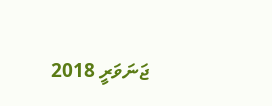ޖަނަވަރީ 2018